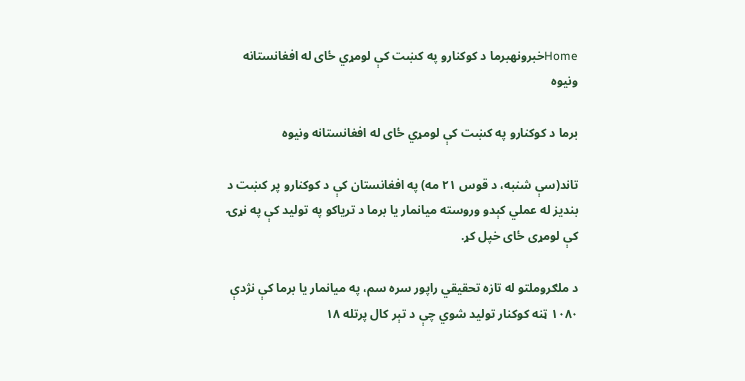Homeخبرونهبرما د کوکنارو په کښت کې لومړي ځای له افغانستانه ونیوه

برما د کوکنارو په کښت کې لومړي ځای له افغانستانه ونیوه

تاند(سې شنبه، د قوس ۲۱ مه) په افغانستان کې د کوکنارو پر کښت د بندیز له عملي کېدو وروسته میانمار یا برما د تریاکو په تولید کې په نړۍ کې لومړی ځای خپل کړ.

د ملګروملتو له تازه تحقیقي راپور سره سم، په میانمار یا برما کې نژدې ۱۰۸۰ ټنه کوکنار تولید شوي چې د تېر کال پرتله ۱۸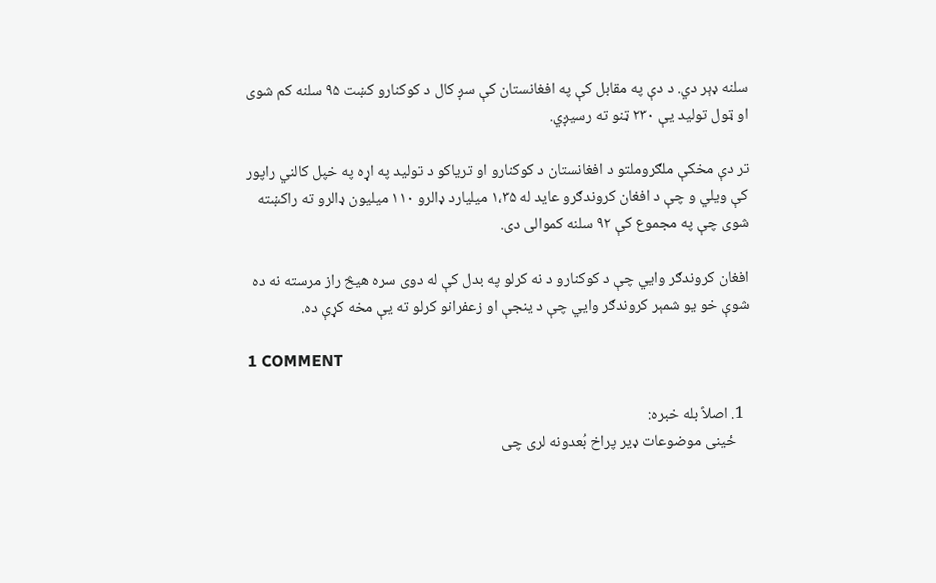سلنه ډېر دي. د دې په مقابل کې په افغانستان کې سږ کال د کوکنارو کښت ۹۵ سلنه کم شوی او ټول تولید یې ۲۳۰ ټنو ته رسیږي.

تر دې مخکې ملګروملتو د افغانستان د کوکنارو او تریاکو د تولید په اړه په خپل کالني راپور کې ویلي و چې د افغان کروندګرو عاید له ۱،۳۵ میلیارد ډالرو ۱۱۰ میلیون ډالرو ته راکښته شوی چې په مجموع کې ۹۲ سلنه کموالی دی.

افغان کروندګر وايي چې د کوکنارو د نه کرلو په بدل کې له دوی سره هیڅ راز مرسته نه ده شوې خو یو شمېر کروندګر وايي چې د ینجې او زعفرانو کرلو ته یې مخه کړې ده.

1 COMMENT

  1. اصلاً بله خبره:
    ځینی موضوعات ډیر پراخ بُعدونه لری چی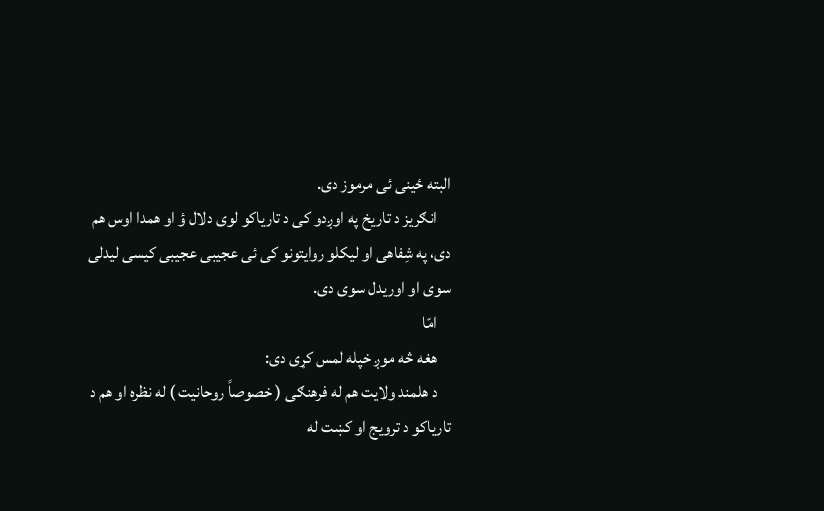البته ځینی ئی مرموز دی.
    انګریز د تاریخ په اوږدو کی د تاریاکو لوی دلال ؤ او همدا اوس هم دی، په شِفاهی او لیکلو روایتونو کی ئی عجیبی عجیبی کیسی لیدلی سوی او اوریدل سوی دی.
    امّا
    هغه څه موږ خپله لمس کړی دی:
    د هلمند ولایت هم له فرهنګی ( خصوصاً روحانیت ) له نظره او هم د تاریاکو د ترویج او کښت له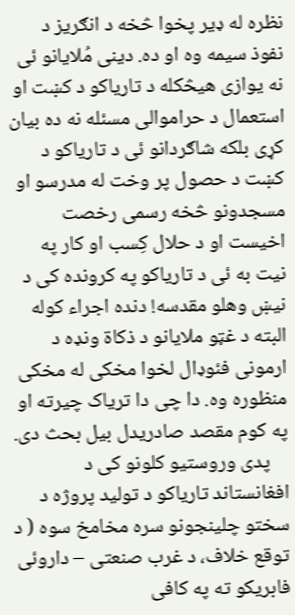نظره له ډیر پخوا څخه د انګریز د نفوذ سیمه وه او ده. دینی مُلایانو ئی نه یوازی هیڅکله د تاریاکو د کښت او استعمال د حراموالی مسئله نه ده بیان کړی بلکه شاګردانو ئی د تاریاکو د کښت د حصول پر وخت له مدرسو او مسجدونو څخه رسمی رخصت اخیست او د حلال کِسب او کار په نیت به ئی د تاریاکو په کرونده کی د نیښ وهلو مقدسه! دنده اجراء کوله البته د غټو ملایانو د ذکاة ونډه د ارمونی فئوډال لخوا مخکی له مخکی منظوره وه. دا چی دا تریاک چیرته او په کوم مقصد صادریدل بیل بحث دی.
    پدی وروستیو کلونو کی د افغانستاند تاریاکو د تولید پروژه د سختو چلینجونو سره مخامخ سوه ( د توقع خلاف، د غرب صنعتی – داروئی فابریکو ته په کافی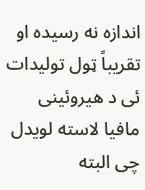اندازه نه رسیده او تقریباً ټول تولیدات ئی د هیروئینی مافیا لاسته لویدل چی البته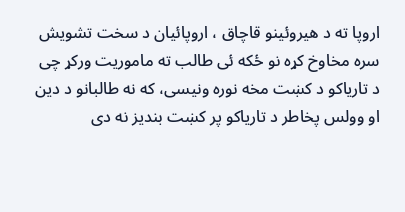اروپا ته د هیروئینو قاچاق ، اروپائیان د سخت تشویش سره مخاوخ کړه نو ځکه ئی طالب ته ماموریت ورکړ چی د تاریاکو د کښت مخه نوره ونیسی، که نه طالبانو د دین او وولس پخاطر د تاریاکو پر کښت بندیز نه دی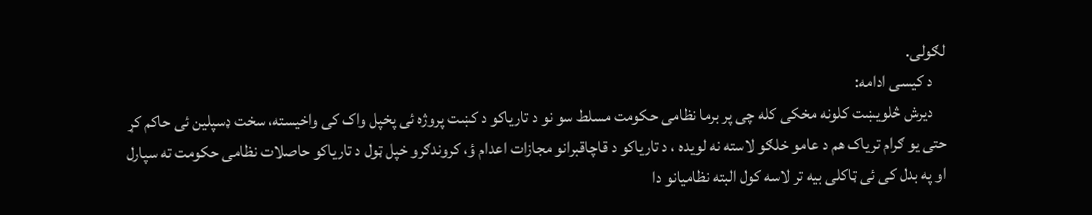لګولی.
    د کیسی ادامه:
    دیرش څلویښت کلونه مخکی کله چی پر برما نظامی حکومت مسلط سو نو د تاریاکو د کښت پروژه ئی پخپل واک کی واخیسته، سخت ډسپلین ئی حاکم کړ حتی یو ګرام تریاک هم د عامو خلګو لاسته نه لویده ، د تاریاکو د قاچاقبرانو مجازات اعدام ؤ، کروندګرو خپل ټول د تاریاکو حاصلات نظامی حکومت ته سپارل او په بدل کی ئی ټاکلی بیه تر لاسه کول البته نظامیانو دا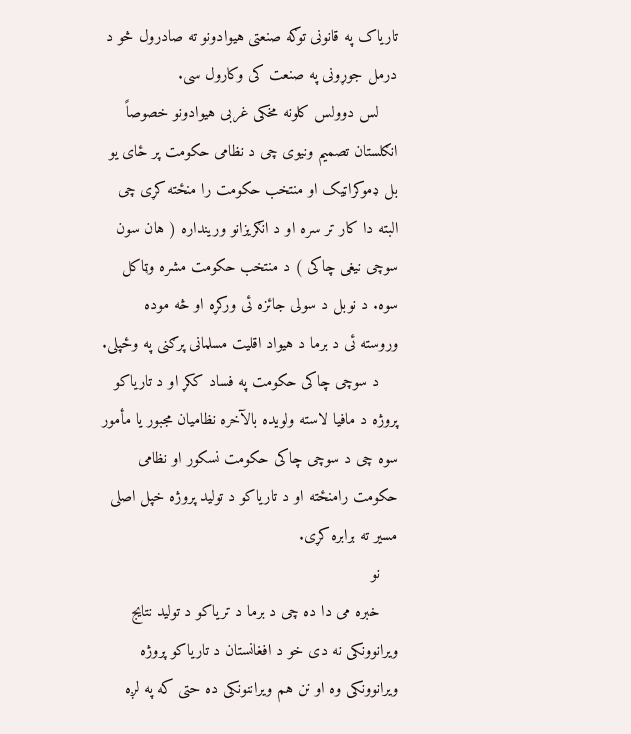تاریاک په قانونی توګه صنعتی هیوادونو ته صادرول څو د درمل جوړونی په صنعت کی وکارول سی.
    لس دوولس کلونه مخکی غربی هیوادونو خصوصاً انګلستان تصمیم ونیوی چی د نظامی حکومت پر ځای یو بل ډموکراټیک او منتخب حکومت را منځته کړی چی البته دا کار تر سره او د انګریزانو ورینداره ( هان سون سوچی نیغی چاکی ) د منتخب حکومت مشره وټاکل سوه. د نوبل د سولی جائزه ئی ورکړه او څه موده وروسته ئی د برما د هیواد اقلیت مسلمانی پرګنی په وځپلی.
    د سوچی چاکی حکومت په فساد ککړ او د تاریاکو پروژه د مافیا لاسته ولویده بالآخره نظامیان مجبور یا مأمور سوه چی د سوچی چاکی حکومت نسکور او نظامی حکومت رامنځته او د تاریاکو د تولید پروژه خپل اصلی مسیر ته برابره کړی.
    نو
    خبره می دا ده چی د برما د تریاکو د تولید نتایج ویرانوونکی نه دی خو د افغانستان د تاریاکو پروژه ویرانوونکی وه او نن هم ویراننونکی ده حتی که په لږه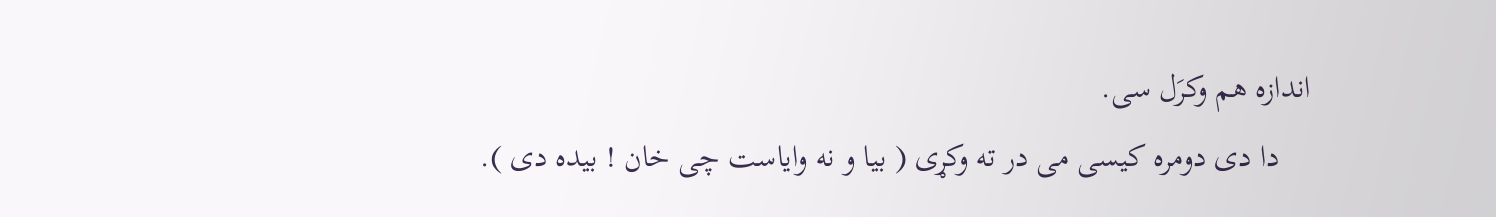اندازه هم وکرَل سی.
    دا دی دومره کیسی می در ته وکړی ( بیا و نه وایاست چی خان ! بیده دی ).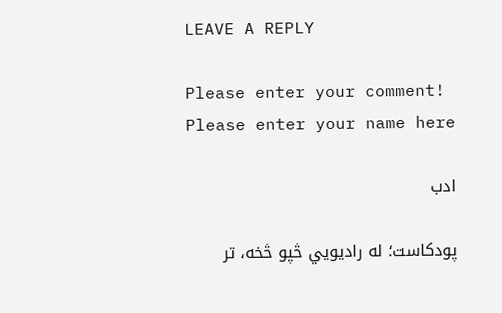LEAVE A REPLY

Please enter your comment!
Please enter your name here

ادب

پودکاست؛ له رادیويي څپو څخه، تر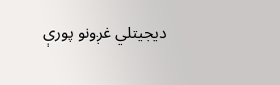دیجیتلي غږونو پورې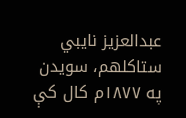عبدالعزیز نایبي ستاکلهم، سویدن په ۱۸۷۷م کال کې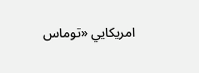امریکایي «توماس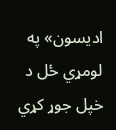ادیسون» په لومړي ځل د خپل جوړ کړي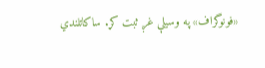«فونوگراف» په وسیلې غږ ثبت کړ. ساکاتلندي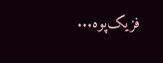فزیک‌پوه...